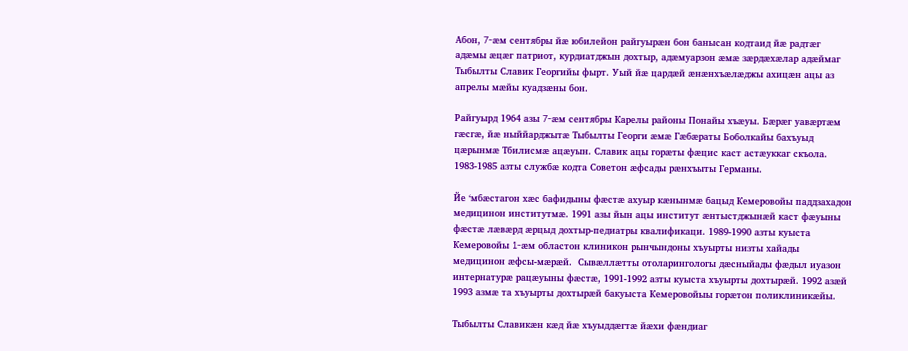Абон, 7-æм сентябры йæ юбилейон райгуырæн бон банысан кодтаид йæ радтæг адæмы æцæг патриот, курдиатджын дохтыр, адæмуарзон æмæ зæрдæхæлар адæймаг Тыбылты Славик Георгийы фырт. Уый йæ цардæй æнæнхъæлæджы ахицæн ацы аз апрелы мæйы куадзæны бон.

Райгуырд 1964 азы 7-æм сентябры Карелы районы Понайы хъæуы. Бæрæг уавæртæм гæсгæ, йæ ныййарджытæ Тыбылты Георги æмæ Гæбæраты Боболкайы бахъуыд цæрынмæ Тбилисмæ ацæуын. Славик ацы горæты фæцис каст астæуккаг скъола. 1983-1985 азты службæ кодта Советон æфсады рæнхъыты Германы.

Йе ‘мбæстагон хæс бафидыны фæстæ ахуыр кæнынмæ бацыд Кемеровойы паддзахадон медицинон институтмæ. 1991 азы йын ацы институт æнтыстджынæй каст фæуыны фæстæ лæвæрд æрцыд дохтыр-педиатры квалификаци. 1989-1990 азты куыста Кемеровойы 1-æм областон клиникон рынчындоны хъуырты низты хайады медицинон æфсы-мæрæй.  Сывæллæтты отоларингологы дæсныйады фæдыл иуазон интернатурæ рацæуыны фæстæ, 1991-1992 азты куыста хъуырты дохтырæй. 1992 азæй 1993 азмæ та хъуырты дохтырæй бакуыста Кемеровойыы горæтон поликлиникæйы.

Тыбылты Славикæн кæд йæ хъуыддæгтæ йæхи фæндиаг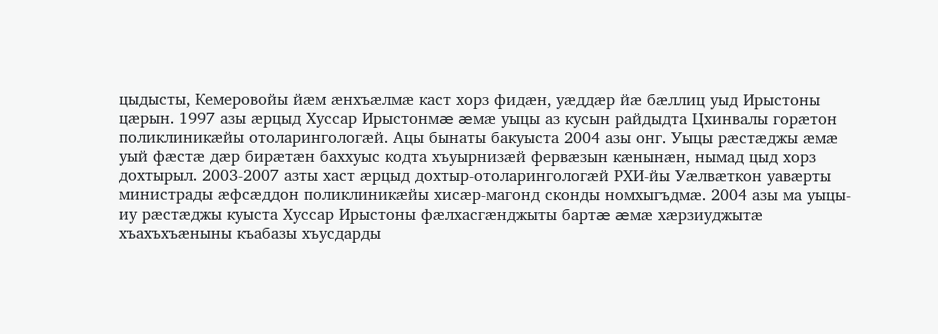цыдысты, Кемеровойы йæм æнхъæлмæ каст хорз фидæн, уæддæр йæ бæллиц уыд Ирыстоны цæрын. 1997 азы æрцыд Хуссар Ирыстонмæ æмæ уыцы аз кусын райдыдта Цхинвалы горæтон поликлиникæйы отоларингологæй. Ацы бынаты бакуыста 2004 азы онг. Уыцы рæстæджы æмæ уый фæстæ дæр бирæтæн баххуыс кодта хъуырнизæй фервæзын кæнынæн, нымад цыд хорз дохтырыл. 2003-2007 азты хаст æрцыд дохтыр-отоларингологæй РХИ-йы Уæлвæткон уавæрты министрады æфсæддон поликлиникæйы хисæр-магонд сконды номхыгъдмæ. 2004 азы ма уыцы-иу рæстæджы куыста Хуссар Ирыстоны фæлхасгæнджыты бартæ æмæ хæрзиуджытæ хъахъхъæныны къабазы хъусдарды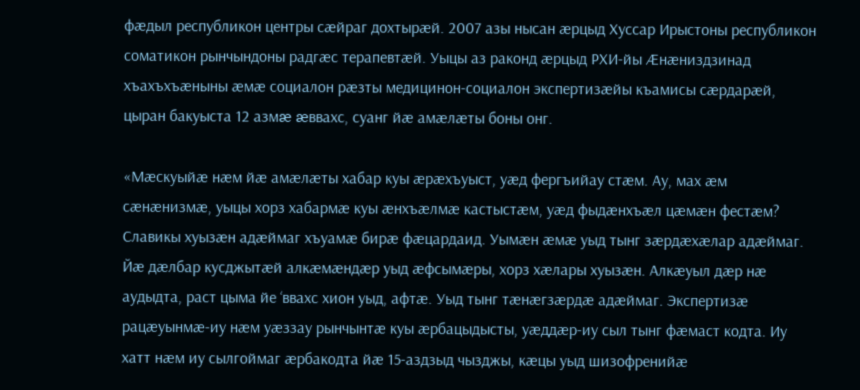фæдыл республикон центры сæйраг дохтырæй. 2007 азы нысан æрцыд Хуссар Ирыстоны республикон соматикон рынчындоны радгæс терапевтæй. Уыцы аз раконд æрцыд РХИ-йы Æнæниздзинад хъахъхъæныны æмæ социалон рæзты медицинон-социалон экспертизæйы къамисы сæрдарæй, цыран бакуыста 12 азмæ æввахс, суанг йæ амæлæты боны онг.

«Мæскуыйæ нæм йæ амæлæты хабар куы æрæхъуыст, уæд фергъийау стæм. Ау, мах æм сæнæнизмæ, уыцы хорз хабармæ куы æнхъæлмæ кастыстæм, уæд фыдæнхъæл цæмæн фестæм?  Славикы хуызæн адæймаг хъуамæ бирæ фæцардаид. Уымæн æмæ уыд тынг зæрдæхæлар адæймаг. Йæ дæлбар кусджытæй алкæмæндæр уыд æфсымæры, хорз хæлары хуызæн. Алкæуыл дæр нæ аудыдта, раст цыма йе ‘ввахс хион уыд, афтæ. Уыд тынг тæнæгзæрдæ адæймаг. Экспертизæ рацæуынмæ-иу нæм уæззау рынчынтæ куы æрбацыдысты, уæддæр-иу сыл тынг фæмаст кодта. Иу хатт нæм иу сылгоймаг æрбакодта йæ 15-аздзыд чызджы, кæцы уыд шизофренийæ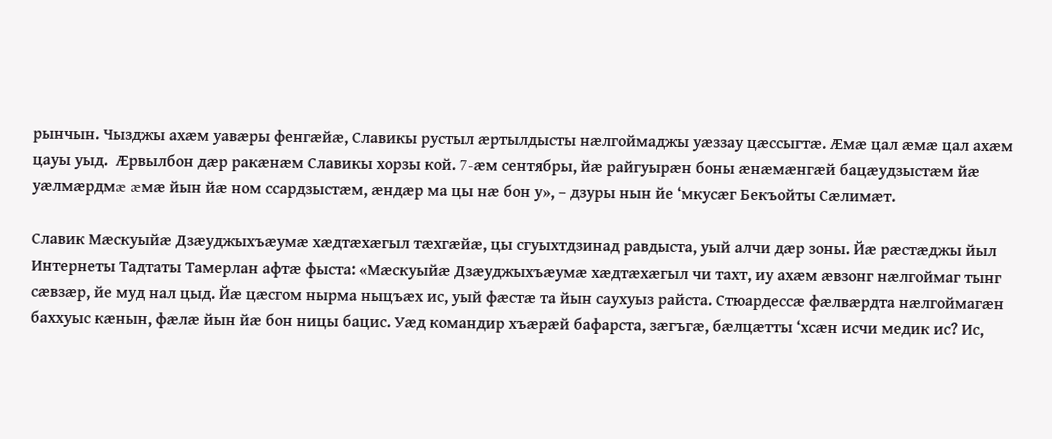рынчын. Чызджы ахæм уавæры фенгæйæ, Славикы рустыл æртылдысты нæлгоймаджы уæззау цæссыгтæ. Æмæ цал æмæ цал ахæм цауы уыд.  Æрвылбон дæр ракæнæм Славикы хорзы кой. 7-æм сентябры, йæ райгуырæн боны æнæмæнгæй бацæудзыстæм йæ уæлмæрдмæ æмæ йын йæ ном ссардзыстæм, æндæр ма цы нæ бон у», – дзуры нын йе ‘мкусæг Бекъойты Сæлимæт.

Славик Мæскуыйæ Дзæуджыхъæумæ хæдтæхæгыл тæхгæйæ, цы сгуыхтдзинад равдыста, уый алчи дæр зоны. Йæ рæстæджы йыл Интернеты Тадтаты Тамерлан афтæ фыста: «Мæскуыйæ Дзæуджыхъæумæ хæдтæхæгыл чи тахт, иу ахæм æвзонг нæлгоймаг тынг сæвзæр, йе муд нал цыд. Йæ цæсгом нырма ныцъæх ис, уый фæстæ та йын саухуыз райста. Стюардессæ фæлвæрдта нæлгоймагæн баххуыс кæнын, фæлæ йын йæ бон ницы бацис. Уæд командир хъæрæй бафарста, зæгъгæ, бæлцæтты ‘хсæн исчи медик ис? Ис,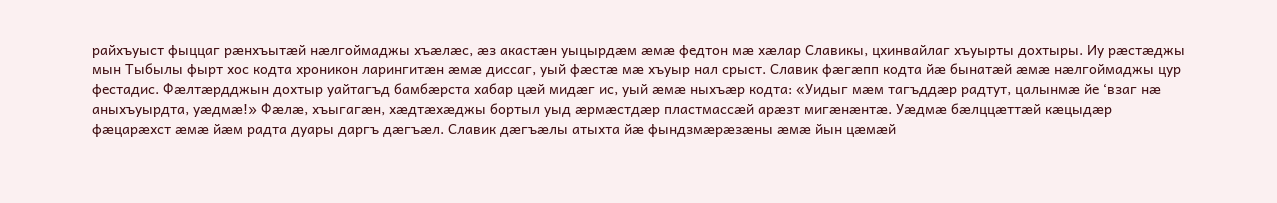райхъуыст фыццаг рæнхъытæй нæлгоймаджы хъæлæс, æз акастæн уыцырдæм æмæ федтон мæ хæлар Славикы, цхинвайлаг хъуырты дохтыры. Иу рæстæджы мын Тыбылы фырт хос кодта хроникон ларингитæн æмæ диссаг, уый фæстæ мæ хъуыр нал срыст. Славик фæгæпп кодта йæ бынатæй æмæ нæлгоймаджы цур фестадис. Фæлтæрдджын дохтыр уайтагъд бамбæрста хабар цæй мидæг ис, уый æмæ ныхъæр кодта: «Уидыг мæм тагъддæр радтут, цалынмæ йе ‘взаг нæ аныхъуырдта, уæдмæ!» Фæлæ, хъыгагæн, хæдтæхæджы бортыл уыд æрмæстдæр пластмассæй арæзт мигæнæнтæ. Уæдмæ бæлццæттæй кæцыдæр фæцарæхст æмæ йæм радта дуары даргъ дæгъæл. Славик дæгъæлы атыхта йæ фындзмæрæзæны æмæ йын цæмæй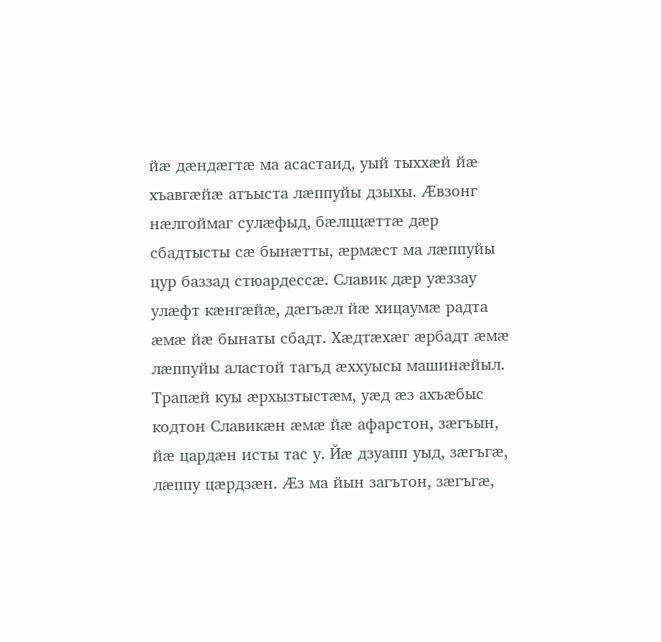йæ дæндæгтæ ма асастаид, уый тыххæй йæ хъавгæйæ атъыста лæппуйы дзыхы. Æвзонг нæлгоймаг сулæфыд, бæлццæттæ дæр сбадтысты сæ бынæтты, æрмæст ма лæппуйы цур баззад стюардессæ. Славик дæр уæззау улæфт кæнгæйæ, дæгъæл йæ хицаумæ радта æмæ йæ бынаты сбадт. Хæдтæхæг æрбадт æмæ лæппуйы аластой тагъд æххуысы машинæйыл. Трапæй куы æрхызтыстæм, уæд æз ахъæбыс кодтон Славикæн æмæ йæ афарстон, зæгъын, йæ цардæн исты тас у. Йæ дзуапп уыд, зæгъгæ, лæппу цæрдзæн. Æз ма йын загътон, зæгъгæ,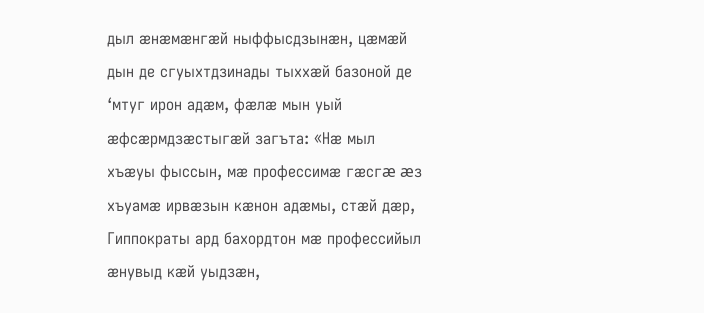дыл æнæмæнгæй ныффысдзынæн, цæмæй дын де сгуыхтдзинады тыххæй базоной де ‘мтуг ирон адæм, фæлæ мын уый æфсæрмдзæстыгæй загъта: «Нæ мыл хъæуы фыссын, мæ профессимæ гæсгæ æз хъуамæ ирвæзын кæнон адæмы, стæй дæр, Гиппократы ард бахордтон мæ профессийыл æнувыд кæй уыдзæн,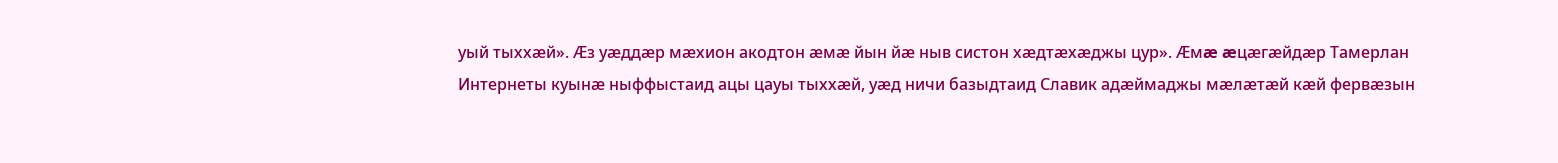уый тыххæй». Æз уæддæр мæхион акодтон æмæ йын йæ ныв систон хæдтæхæджы цур». Æмæ æцæгæйдæр Тамерлан Интернеты куынæ ныффыстаид ацы цауы тыххæй, уæд ничи базыдтаид Славик адæймаджы мæлæтæй кæй фервæзын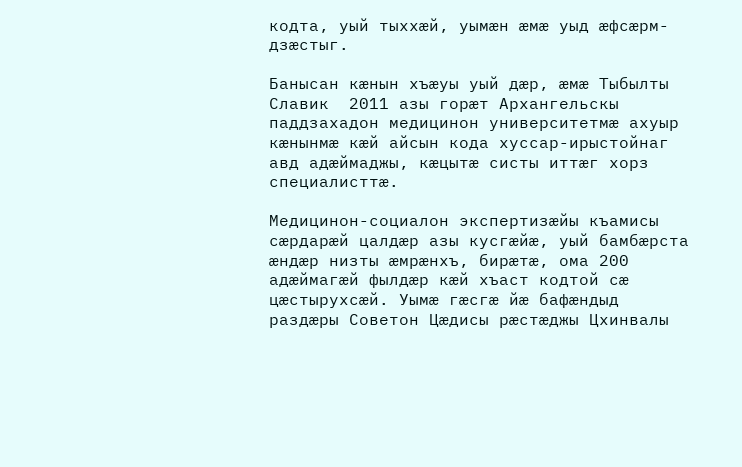кодта, уый тыххæй, уымæн æмæ уыд æфсæрм-дзæстыг.

Банысан кæнын хъæуы уый дæр, æмæ Тыбылты Славик  2011 азы горæт Архангельскы паддзахадон медицинон университетмæ ахуыр кæнынмæ кæй айсын кода хуссар-ирыстойнаг авд адæймаджы, кæцытæ систы иттæг хорз специалисттæ.

Медицинон-социалон экспертизæйы къамисы сæрдарæй цалдæр азы кусгæйæ, уый бамбæрста æндæр низты æмрæнхъ, бирæтæ, ома 200 адæймагæй фылдæр кæй хъаст кодтой сæ цæстырухсæй. Уымæ гæсгæ йæ бафæндыд раздæры Советон Цæдисы рæстæджы Цхинвалы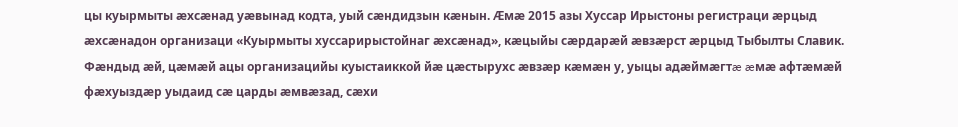цы куырмыты æхсæнад уæвынад кодта, уый сæндидзын кæнын. Æмæ 2015 азы Хуссар Ирыстоны регистраци æрцыд æхсæнадон организаци «Куырмыты хуссарирыстойнаг æхсæнад», кæцыйы сæрдарæй æвзæрст æрцыд Тыбылты Славик. Фæндыд æй, цæмæй ацы организацийы куыстаиккой йæ цæстырухс æвзæр кæмæн у, уыцы адæймæгтæ æмæ афтæмæй фæхуыздæр уыдаид сæ царды æмвæзад, сæхи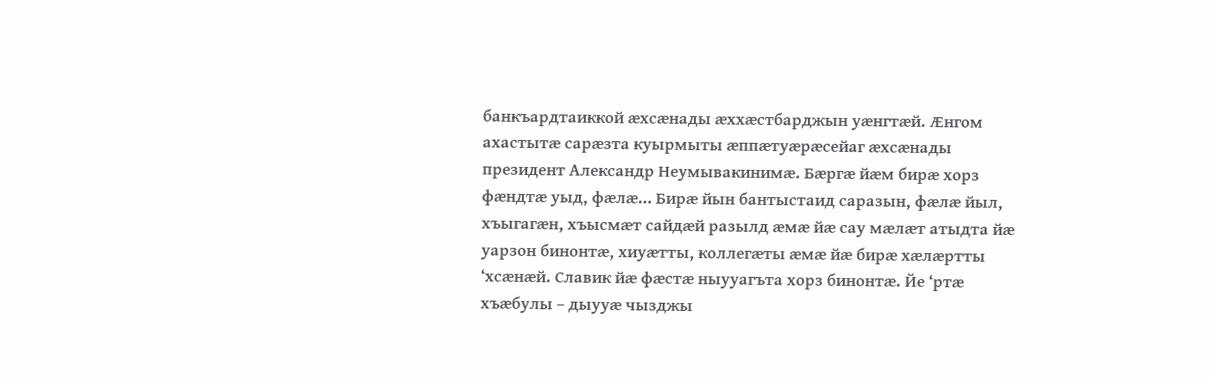банкъардтаиккой æхсæнады æххæстбарджын уæнгтæй. Æнгом ахастытæ сарæзта куырмыты æппæтуæрæсейаг æхсæнады президент Александр Неумывакинимæ. Бæргæ йæм бирæ хорз фæндтæ уыд, фæлæ… Бирæ йын бантыстаид саразын, фæлæ йыл, хъыгагæн, хъысмæт сайдæй разылд æмæ йæ сау мæлæт атыдта йæ уарзон бинонтæ, хиуæтты, коллегæты æмæ йæ бирæ хæлæртты ‘хсæнæй. Славик йæ фæстæ ныууагъта хорз бинонтæ. Йе ‘ртæ хъæбулы – дыууæ чызджы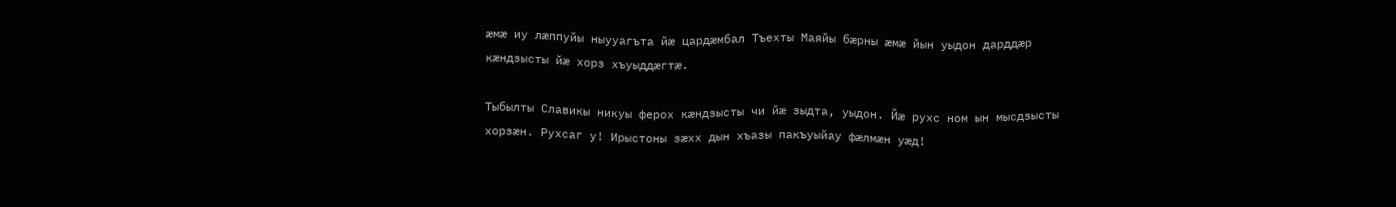æмæ иу лæппуйы ныууагъта йæ цардæмбал Тъехты Маяйы бæрны æмæ йын уыдон дарддæр кæндзысты йæ хорз хъуыддæгтæ.

Тыбылты Славикы никуы ферох кæндзысты чи йæ зыдта, уыдон. Йæ рухс ном ын мысдзысты хорзæн. Рухсаг у! Ирыстоны зæхх дын хъазы пакъуыйау фæлмæн уæд!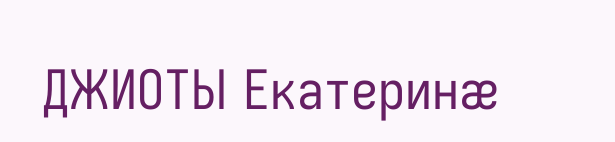ДЖИОТЫ Екатеринæ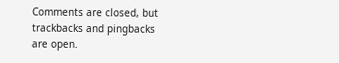Comments are closed, but trackbacks and pingbacks are open.